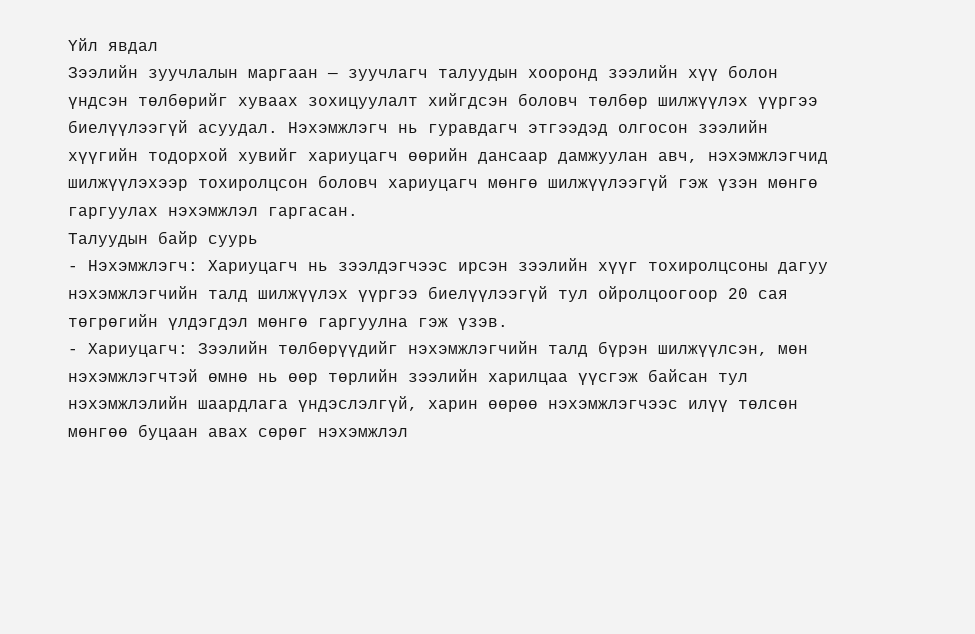Үйл явдал
Зээлийн зуучлалын маргаан — зуучлагч талуудын хооронд зээлийн хүү болон үндсэн төлбөрийг хуваах зохицуулалт хийгдсэн боловч төлбөр шилжүүлэх үүргээ биелүүлээгүй асуудал. Нэхэмжлэгч нь гуравдагч этгээдэд олгосон зээлийн хүүгийн тодорхой хувийг хариуцагч өөрийн дансаар дамжуулан авч, нэхэмжлэгчид шилжүүлэхээр тохиролцсон боловч хариуцагч мөнгө шилжүүлээгүй гэж үзэн мөнгө гаргуулах нэхэмжлэл гаргасан.
Талуудын байр суурь
- Нэхэмжлэгч: Хариуцагч нь зээлдэгчээс ирсэн зээлийн хүүг тохиролцсоны дагуу нэхэмжлэгчийн талд шилжүүлэх үүргээ биелүүлээгүй тул ойролцоогоор 20 сая төгрөгийн үлдэгдэл мөнгө гаргуулна гэж үзэв.
- Хариуцагч: Зээлийн төлбөрүүдийг нэхэмжлэгчийн талд бүрэн шилжүүлсэн, мөн нэхэмжлэгчтэй өмнө нь өөр төрлийн зээлийн харилцаа үүсгэж байсан тул нэхэмжлэлийн шаардлага үндэслэлгүй, харин өөрөө нэхэмжлэгчээс илүү төлсөн мөнгөө буцаан авах сөрөг нэхэмжлэл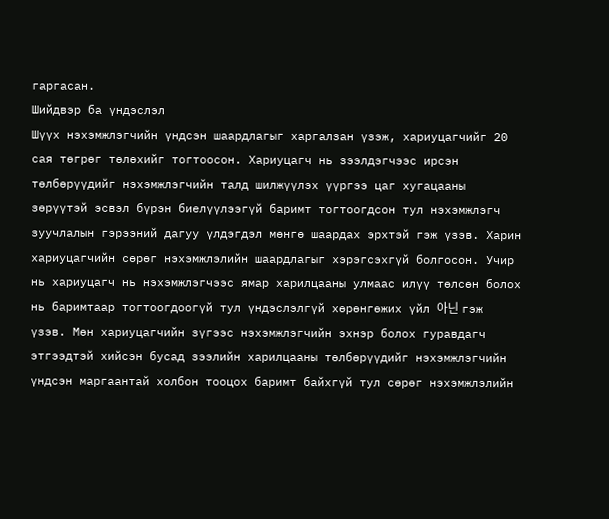гаргасан.
Шийдвэр ба үндэслэл
Шүүх нэхэмжлэгчийн үндсэн шаардлагыг харгалзан үзэж, хариуцагчийг 20 сая төгрөг төлөхийг тогтоосон. Хариуцагч нь зээлдэгчээс ирсэн төлбөрүүдийг нэхэмжлэгчийн талд шилжүүлэх үүргээ цаг хугацааны зөрүүтэй эсвэл бүрэн биелүүлээгүй баримт тогтоогдсон тул нэхэмжлэгч зуучлалын гэрээний дагуу үлдэгдэл мөнгө шаардах эрхтэй гэж үзэв. Харин хариуцагчийн сөрөг нэхэмжлэлийн шаардлагыг хэрэгсэхгүй болгосон. Учир нь хариуцагч нь нэхэмжлэгчээс ямар харилцааны улмаас илүү төлсөн болох нь баримтаар тогтоогдоогүй тул үндэслэлгүй хөрөнгөжих үйл 아닌 гэж үзэв. Мөн хариуцагчийн зүгээс нэхэмжлэгчийн эхнэр болох гуравдагч этгээдтэй хийсэн бусад зээлийн харилцааны төлбөрүүдийг нэхэмжлэгчийн үндсэн маргаантай холбон тооцох баримт байхгүй тул сөрөг нэхэмжлэлийн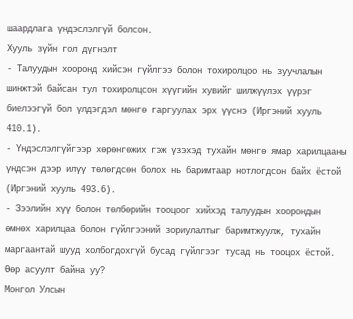шаардлага үндэслэлгүй болсон.
Хууль зүйн гол дүгнэлт
- Талуудын хооронд хийсэн гүйлгээ болон тохиролцоо нь зуучлалын шинжтэй байсан тул тохиролцсон хүүгийн хувийг шилжүүлэх үүрэг биелээгүй бол үлдэгдэл мөнгө гаргуулах эрх үүснэ (Иргэний хууль 410.1).
- Үндэслэлгүйгээр хөрөнгөжих гэж үзэхэд тухайн мөнгө ямар харилцааны үндсэн дээр илүү төлөгдсөн болох нь баримтаар нотлогдсон байх ёстой (Иргэний хууль 493.6).
- Зээлийн хүү болон төлбөрийн тооцоог хийхэд талуудын хоорондын өмнөх харилцаа болон гүйлгээний зориулалтыг баримтжуулж, тухайн маргаантай шууд холбогдохгүй бусад гүйлгээг тусад нь тооцох ёстой.
Өөр асуулт байна уу?
Монгол Улсын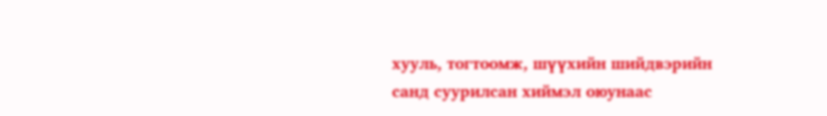хууль, тогтоомж, шүүхийн шийдвэрийн санд суурилсан хиймэл оюунаас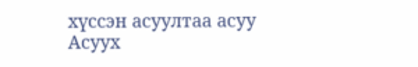хүссэн асуултаа асуу
Асуух